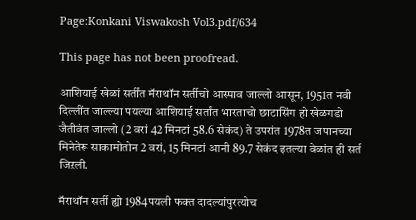Page:Konkani Viswakosh Vol3.pdf/634

This page has not been proofread.

आशियाई खेळां सर्तींत मॅराथॉन सर्तीचो आस्पाव जाल्लो आसून, 1951त नवी दिल्लींत जाल्ल्या पयल्या आशियाई सर्तांत भारताचो छाटासिंग हो खेळगडो जैतीवंत जाल्लो (2 वरां 42 मिनटां 58.6 सेकंद) ते उपरांत 1978त जपानच्या मिनेतेरू साकामोतोन 2 वरां, 15 मिनटां आनी 89.7 सेकंद इतल्या वेळांत ही सर्त जिऱली.

मॅराथॉन सर्ती ह्यो 1984पयली फक्त दादल्यांपुरत्योच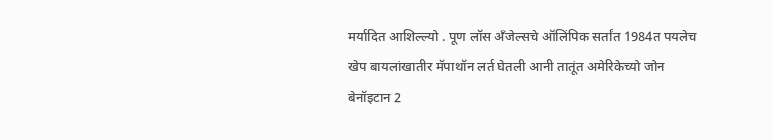मर्यादित आशिल्ल्यो . पूण लॉस अँजेल्सचे ऑलिंपिक सर्तांत 1984त पयलेच खेप बायलांखातीर मॅपाथॉन लर्त घेतली आनी तातूंत अमेरिकेच्यो जोन बेनॉइटान 2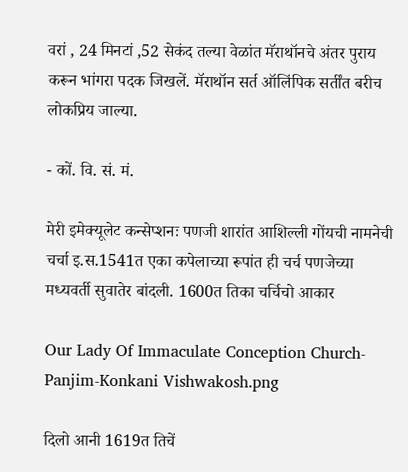वरां , 24 मिनटां ,52 सेकंद तल्या वेळांत मॅराथॉनचे अंतर पुराय करून भांगरा पदक जिखलें. मॅराथॉन सर्त ऑलिंपिक सर्तींत बरीच लोकप्रिय जाल्या.

- कों. वि. सं. मं.

मेरी इमेक्यूलेट कन्सेप्शनः पणजी शारांत आशिल्ली गोंयची नामनेची चर्चा इ.स.1541त एका कपेलाच्या रूपांत ही चर्च पणजेच्या मध्यवर्ती सुवातेर बांदली. 1600त तिका चर्चिचो आकार

Our Lady Of Immaculate Conception Church-Panjim-Konkani Vishwakosh.png

दिलो आनी 1619त तिचें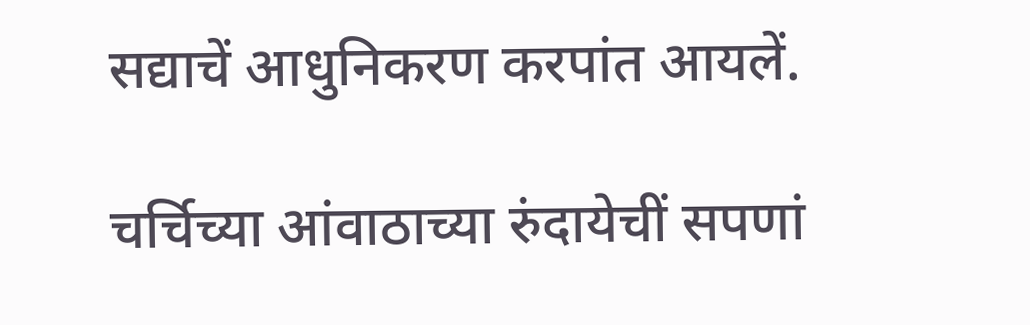सद्याचें आधुनिकरण करपांत आयलें.

चर्चिच्या आंवाठाच्या रुंदायेचीं सपणां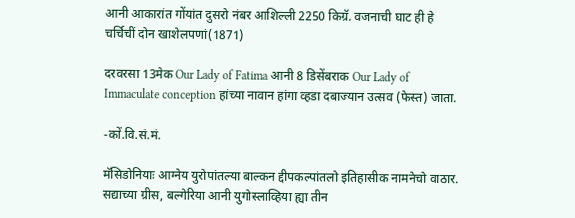आनी आकारांत गोंयांत दुसरो नंबर आशिल्ली 2250 किग्रॅ. वजनाची घाट ही हे चर्चिचीं दोन खाशेलपणां(1871)

दरवरसा 13मेक Our Lady of Fatima आनी 8 डिसेंबराक Our Lady of Immaculate conception हांच्या नावान हांगा व्हडा दबाज्यान उत्सव (फेस्त) जाता.

-कों.वि.सं.मं.

मॅसिडोनियाः आग्नेय युरोपांतल्या बाल्कन द्दीपकल्पांतलो इतिहासीक नामनेचो वाठार. सद्याच्या ग्रीस, बल्गेरिया आनी युगोस्लाव्हिया ह्या तीन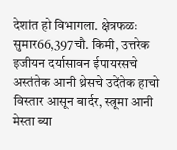देशांत हो विभागला. क्षेत्रफळः सुमार66,397चौ. किमी, उत्तरेक इजीयन दर्यासावन ईपायरसचे अस्तंतेक आनी थ्रेसचे उदेंतेक हाचो विस्तार आसून बार्दर, स्त्रूमा आनी मेस्ता ब्या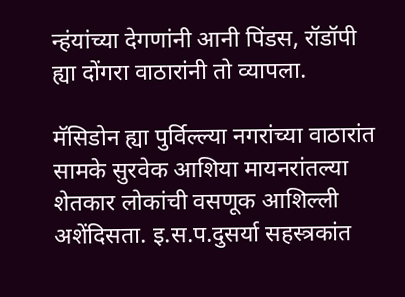न्हंयांच्या देगणांनी आनी पिंडस, रॉडॉपी ह्या दोंगरा वाठारांनी तो व्यापला.

मॅसिडोन ह्या पुर्विल्ल्या नगरांच्या वाठारांत सामके सुरवेक आशिया मायनरांतल्या शेतकार लोकांची वसणूक आशिल्ली अशेंदिसता. इ.स.प.दुसर्या सहस्त्रकांत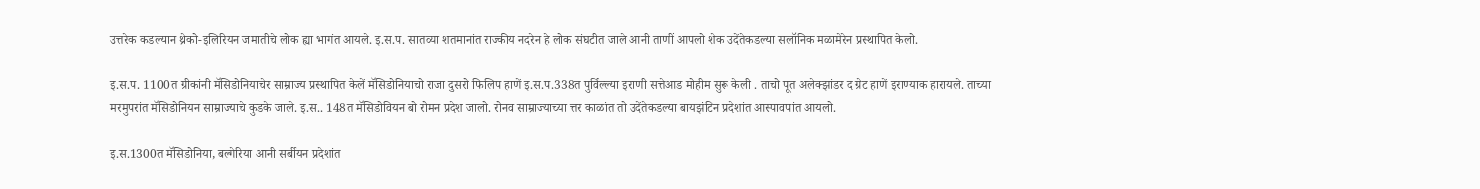उत्तरेक कडल्यान थ्रेको-इलिरियन जमातीचे लोक ह्या भागंत आयले. इ.स.प. सातव्या शतमानांत राज्कीय नदरेन हे लोक संघटीत जाले आनी ताणीं आपलो शेक उदेंतेकडल्या सलॉनिक मळामेरेन प्रस्थापित केलो.

इ.स.प. 1100त ग्रीकांनी मॅसिडोनियाचेर साम्राज्य प्रस्थापित केलें मॅसिडोनियाचो राजा दुसरो फिलिप हाणें इ.स.प.338त पुर्विल्ल्या इराणी सत्तेआड मोहीम सुरू केली . ताचो पूत अलेक्झांडर द ग्रेट हाणें इराण्याक हारायले. ताच्या मरमुपरांत मॅसिडोनियन साम्राज्याचे कुडके जाले. इ.स.. 148त मॅसिडोवियन बो रोमन प्रदेश जालो. रोनव साम्राज्याच्या त्तर काळांत तो उदेंतेकडल्या बायझंटिन प्रदेशांत आस्पावपांत आयलो.

इ.स.1300त मॅसिडोनिया, बल्गेरिया आनी सर्बीयन प्रदेशांत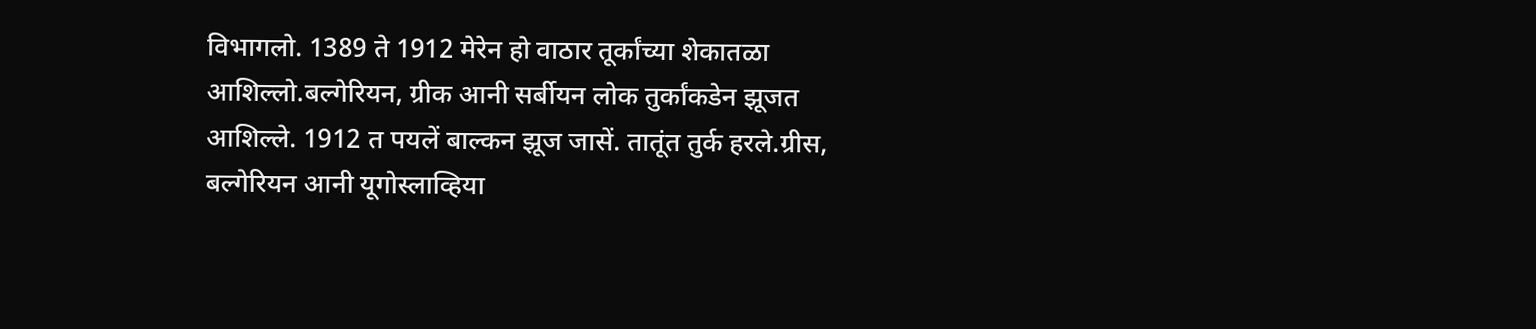विभागलो. 1389 ते 1912 मेरेन हो वाठार तूर्कांच्या शेकातळा आशिल्लो.बल्गेरियन, ग्रीक आनी सर्बीयन लोक तुर्कांकडेन झूजत आशिल्ले. 1912 त पयलें बाल्कन झूज जासें. तातूंत तुर्क हरले.ग्रीस, बल्गेरियन आनी यूगोस्लाव्हिया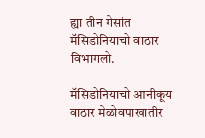ह्या तीन गेसांत मॅसिडोनियाचो वाठार विभागलो.

मॅसिडोनियाचो आनीकूय वाठार मेळोवपाखातीर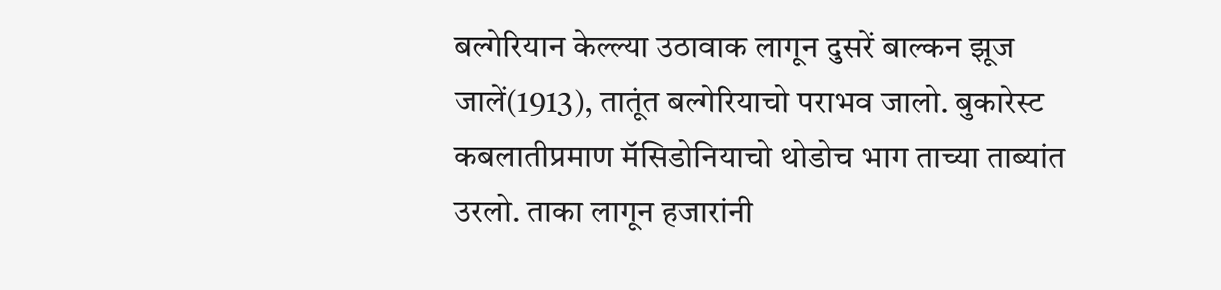बल्गेरियान केल्ल्या उठावाक लागून दुसरें बाल्कन झूज जालें(1913), तातूंत बल्गेरियाचो पराभव जालो. बुकारेस्ट कबलातीप्रमाण मॅसिडोनियाचो थोडोच भाग ताच्या ताब्यांत उरलो. ताका लागून हजारांनी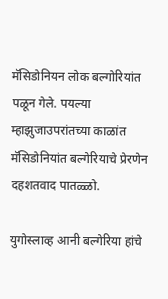मॅसिडोनियन लोक बल्गोरियांत पळून गेले. पयल्या म्हाझुजाउपरांतच्या काळांत मॅसिडोनियांत बल्गेरियाचे प्रेरणेन दहशतवाद पातळ्ळो.

युगोस्लाव्ह आनी बल्गेरिया हांचे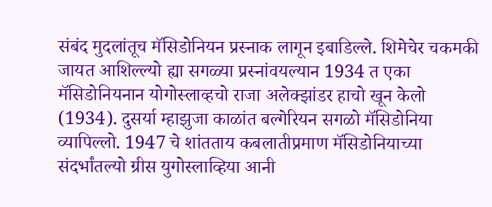संबंद मुदलांतूच मॅसिडोनियन प्रस्नाक लागून इबाडिल्ले. शिमेचेर चकमकी जायत आशिल्ल्यो ह्या सगळ्या प्रस्नांवयल्यान 1934 त एका मॅसिडोनियनान योगोस्लाव्हचो राजा अलेक्झांडर हाचो खून केलो (1934). दुसर्या म्हाझुजा काळांत बल्गेरियन सगळो मॅसिडोनिया व्यापिल्लो. 1947 चे शांतताय कबलातीप्रमाण मॅसिडोनियाच्या संदर्भांतल्यो ग्रीस युगोस्लाव्हिया आनी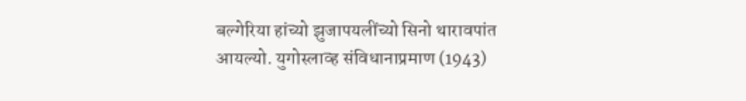बल्गेरिया हांच्यो झुजापयलींच्यो सिनो थारावपांत आयल्यो. युगोस्लाव्ह संविधानाप्रमाण (1943)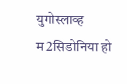युगोस्लाव्ह म2सिडोनिया हो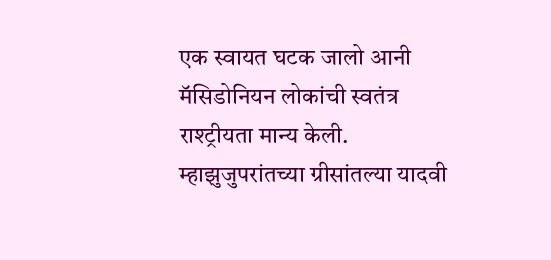एक स्वायत घटक जालो आनी मॅसिडोनियन लोकांची स्वतंत्र राश्ट्रीयता मान्य केली. म्हाझुजुपरांतच्या ग्रीसांतल्या यादवी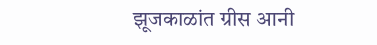झूजकाळांत ग्रीस आनी